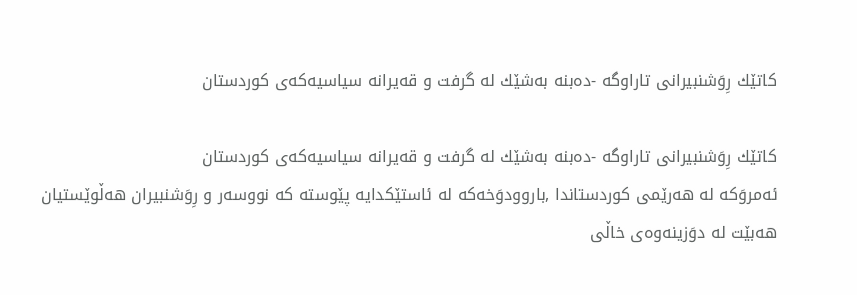كاتێك رِوَشنبیرانى تاراوگه‌ -ده‌بنه‌ به‌شێك له‌ گرفت و قه‌یرانه‌ سیاسیه‌كه‌ى كوردستان

كاتێك رِوَشنبیرانى تاراوگه‌ -ده‌بنه‌ به‌شێك له‌ گرفت و قه‌یرانه‌ سیاسیه‌كه‌ى كوردستان
ئه‌مروَكه‌ له‌ هه‌رێمى كوردستاندا ,باروودوَخه‌كه‌ له‌ ئاستێكدایه‌ پێوسته‌ كه‌ نووسه‌ر و رِوَشنبیران هه‌ڵوێستیان هه‌بێت له‌ دوَزینه‌وه‌ى خاڵى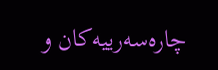چاره‌سه‌رییه‌كان و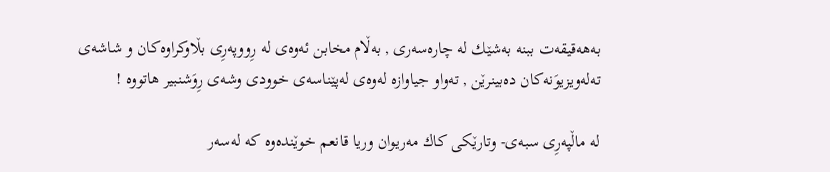به‌هه‌قیقه‌ت ببنه‌ به‌شێك له‌ چاره‌سه‌رى , به‌ڵام مخابن ئه‌وه‌ى له‌ رِووپه‌رِى بڵاوكراوه‌كان و شاشه‌ى ته‌له‌ویزیوَنه‌كان ده‌بینرێن , ته‌واو جیاوازه‌ له‌وه‌ى له‌پێناسه‌ى خوودى وشه‌ى رِوَشنبیر هاتووه‌ !

له‌ ماڵپه‌رِى سبه‌ى- وتارێكى كاك مه‌ریوان وریا قانعم خوێنده‌وه‌ كه‌ له‌سه‌ر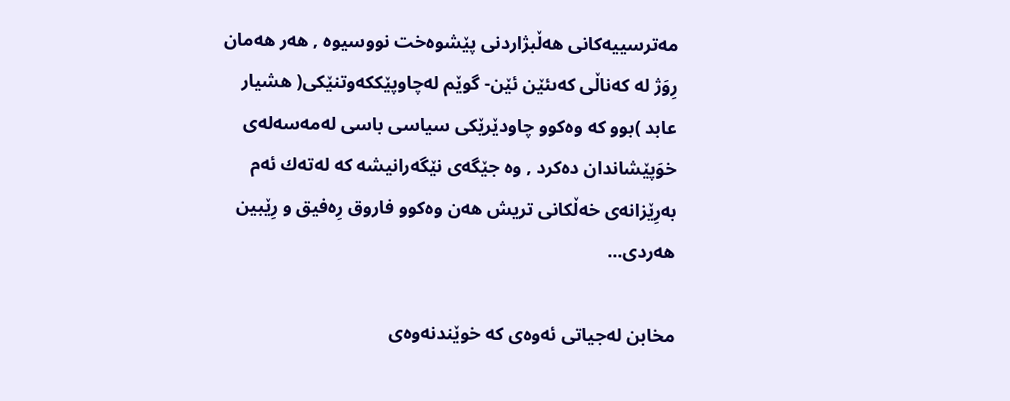مه‌ترسییه‌كانى هه‌ڵبژاردنى پێشوه‌خت نووسیوه‌ , هه‌ر هه‌مان رِوَژ له‌ كه‌ناڵى كه‌ىئێن ئێن- گوێم له‌چاوپێككه‌وتنێكى( هشیار عابد )بوو كه‌ وه‌كوو چاودێرێكى سیاسی باسى له‌مه‌سه‌له‌ى خوَپێشاندان ده‌كرد , وه‌ جێگه‌ى نێگه‌رانیشه‌ كه‌ له‌ته‌ك ئه‌م به‌رِێزانه‌ى خه‌ڵكانى تریش هه‌ن وه‌كوو فاروق رِه‌فیق و رِێبین هه‌ردى...

مخابن له‌جیاتى ئه‌وه‌ى كه‌ خوێندنه‌وه‌ى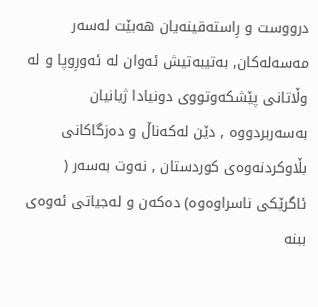درووست و رِاسته‌قینه‌یان هه‌بێت له‌سه‌ر مه‌سه‌له‌كان, به‌تیبه‌تیش ئه‌وان له‌ ئه‌ورِوپا و له‌ وڵاتانى پێشكه‌وتووى دونیادا ژیانیان به‌سه‌ربردووه‌ , دێن له‌كه‌ناڵ و ده‌زگاكانى بڵاوكردنه‌وه‌ى كوردستان , نه‌وت به‌سه‌ر ( ئاگرێكى ناسراوه‌وه‌) ده‌كه‌ن و له‌جیاتى ئه‌وه‌ى ببنه‌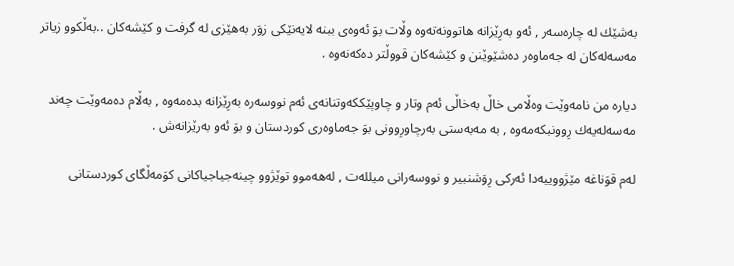به‌شێك له‌ چاره‌سه‌ر , ئه‌و به‌رِێزانه‌ هاتوونه‌ته‌وه‌ وڵات بوَ ئه‌وه‌ى ببنه‌ لایه‌نێكى زوَر به‌هێزى له‌ گرفت و كێشه‌كان ..به‌ڵكوو زیاتر مه‌سه‌له‌كان له‌ جه‌ماوه‌ر ده‌شێوێنن و كێشه‌كان قووڵتر ده‌كه‌نه‌وه‌ .

دیاره‌ من نامه‌وێت وه‌ڵامى خاڵ به‌خاڵى ئه‌م وتار و چاوپێككه‌وتنانه‌ى ئه‌م نووسه‌ره‌ به‌رِێزانه‌ بده‌مه‌وه‌ , به‌ڵام ده‌مه‌وێت چه‌ند مه‌سه‌له‌یه‌ك رِوونبكه‌مه‌وه‌ , به‌ مه‌به‌ستى به‌رچاورِوونى بوَ جه‌ماوه‌رى كوردستان و بوَ ئه‌و به‌رێزانه‌ش .

له‌م قوَناغه‌ مێژووییه‌دا ئه‌ركى رِوَشنبیر و نووسه‌رانى میلله‌ت , له‌هه‌موو توێژوو چینه‌جیاجیاكانى كوَمه‌ڵگاى كوردستانى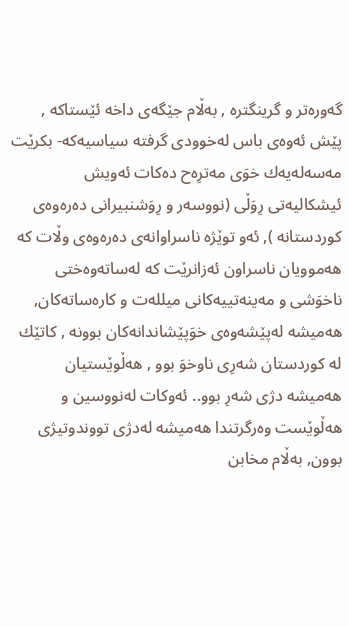گه‌وره‌تر و گرینگتره‌ , به‌ڵام جێگه‌ى داخه‌ ئێستاكه‌ , پێش ئه‌وه‌ى باس له‌خوودى گرفته‌ سیاسیه‌كه‌- بكرێت مه‌سه‌له‌یه‌ك خوَى مه‌ترِه‌ح ده‌كات ئه‌ویش ئیشكالیه‌تى رِوَڵى (نووسه‌ر و رِوَشنبیرانى ده‌ره‌وه‌ى كوردستانه‌ ), ئه‌و توێژه‌ ناسراوانه‌ى ده‌ره‌وه‌ى وڵات كه‌ هه‌موویان ناسراون ئه‌زانرێت كه‌ له‌ساته‌وه‌ختى ناخوَشى و مه‌ینه‌تییه‌كانى میلله‌ت و كاره‌ساته‌كان, هه‌میشه‌ له‌پێشه‌وه‌ى خوَپێشاندانه‌كان بوونه‌ , كاتێك له‌ كوردستان شه‌رِى ناوخوَ بوو , هه‌ڵوێستیان هه‌میشه‌ دژى شه‌رِ بوو.. ئه‌وكات له‌نووسین و هه‌ڵوێست وه‌رگرتندا هه‌میشه‌ له‌دژى تووندوتیژى بوون, به‌ڵام مخابن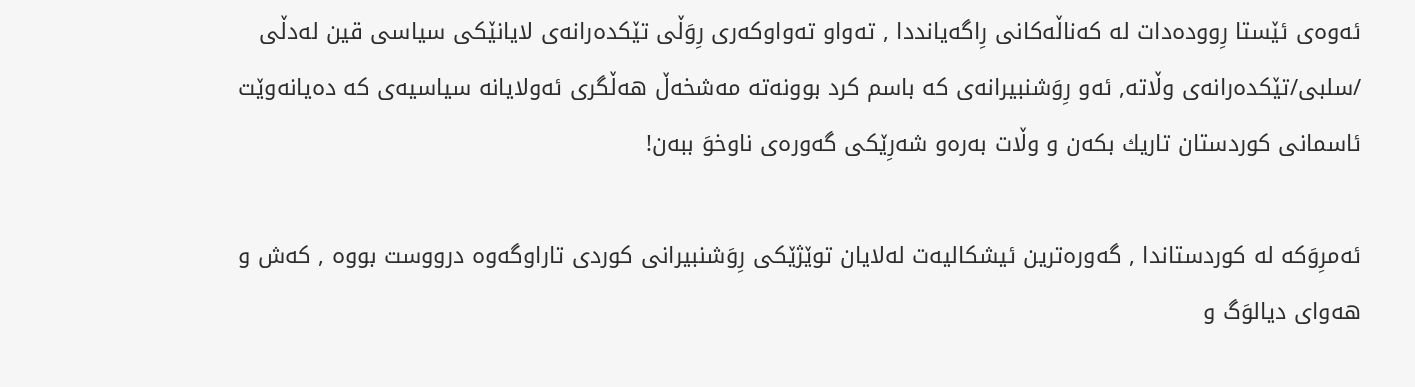ئه‌وه‌ى ئێستا رِووده‌دات له‌ كه‌ناڵه‌كانى رِاگه‌یانددا , ته‌واو ته‌واوكه‌رى رِوَڵى تێكده‌رانه‌ى لایانێكى سیاسی قین له‌دڵى /سلبى/تێكده‌رانه‌ى وڵاته‌, ئه‌و رِوَشنبیرانه‌ى كه‌ باسم كرد بوونه‌ته‌ مه‌شخه‌ڵ هه‌ڵگرى ئه‌ولایانه‌ سیاسیه‌ى كه‌ ده‌یانه‌وێت ئاسمانى كوردستان تاریك بكه‌ن و وڵات به‌ره‌و شه‌رِێكى گه‌وره‌ى ناوخوَ ببه‌ن!

ئه‌مرِوَكه‌ له‌ كوردستاندا , گه‌وره‌ترین ئیشكالیه‌ت له‌لایان توێژێكى رِوَشنبیرانى كوردى تاراوگه‌وه‌ درووست بووه‌ , كه‌ش و هه‌واى دیالوَگ و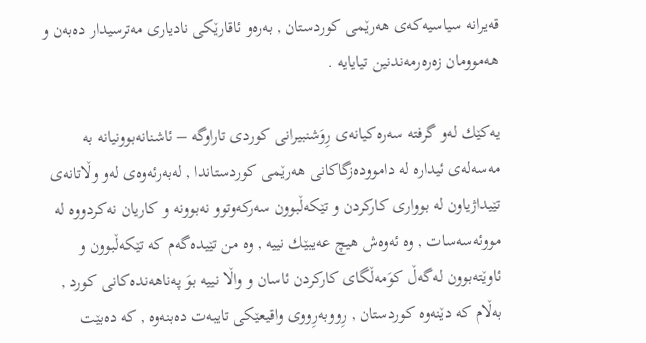قه‌یرانه‌ سیاسیه‌كه‌ى هه‌رێمى كوردستان , به‌ره‌و ئاقارێكى نادیارى مه‌ترسیدار ده‌به‌ن و هه‌موومان زه‌ره‌رمه‌ندنین تیایایه‌ .

یه‌كێك له‌و گرفته‌ سه‌ره‌كیانه‌ى رِوَشنبیرانى كوردى تاراوگه‌ – ئاشنانه‌بوونیانه‌ به‌ مه‌سه‌له‌ى ئیداره‌ له‌ دامووده‌زگاكانى هه‌رێمى كوردستاندا , له‌به‌رئه‌وه‌ى له‌و وڵاتانه‌ى تێیداژیاون له‌ بووارى كاركردن و تێكه‌ڵبوون سه‌ركه‌وتوو نه‌بوونه‌ و كاریان نه‌كردووه‌ له‌ مووئه‌سه‌سات , وه‌ ئه‌وه‌ش هیچ عه‌یبێك نییه‌ , وه‌ من تێیده‌گه‌م كه‌ تێكه‌ڵبوون و ئاوێته‌بوون له‌گه‌ڵ كوَمه‌ڵگاى كاركردن ئاسان و واڵا نییه‌ بوَ په‌ناهه‌نده‌كانى كورد , به‌ڵام كه‌ دێنه‌وه‌ كوردستان , رِووبه‌رِووى واقیعێكى تایبه‌ت ده‌بنه‌وه‌ , كه‌ ده‌بێت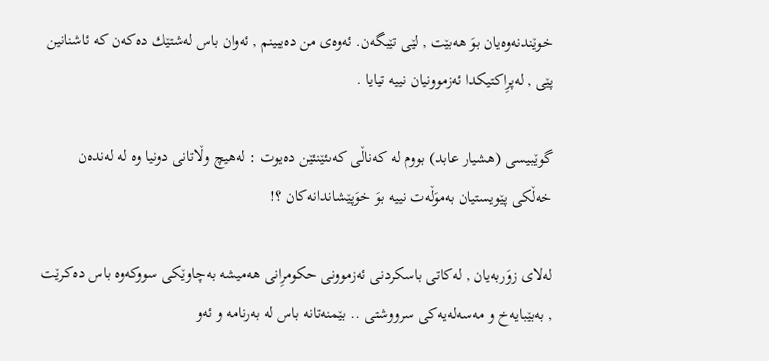خوێندنه‌وه‌یان بوَ هه‌بێت , لێى تێبگه‌ن. ئه‌وه‌ى من ده‌یبینم , ئه‌وان باس له‌شتێك ده‌كه‌ن كه‌ ئاشنانین پێى , له‌پرِاكتیكدا ئه‌زموونیان نییه‌ تیایا .

گوێبیسى (هشیار عابد) بووم له‌ كه‌ناڵى كه‌ىئێنئێن ده‌یوت : له‌هیچ وڵاتانى دونیا وه‌ له‌ له‌نده‌ن خه‌ڵكى پێویستیان به‌موَڵه‌ت نییه‌ بوَ خوَپێشاندانه‌كان ؟!

له‌لاى زوَربه‌یان , له‌كاتى باسكردنى ئه‌زموونى حكومرِانى هه‌میشه‌ به‌چاوێكى سووكه‌وه‌ باس ده‌كرێت , به‌بێبایه‌خ و مه‌سه‌له‌یه‌كى سرووشتى .. بێمنه‌تانه‌ باس له‌ به‌رنامه‌ و ئه‌و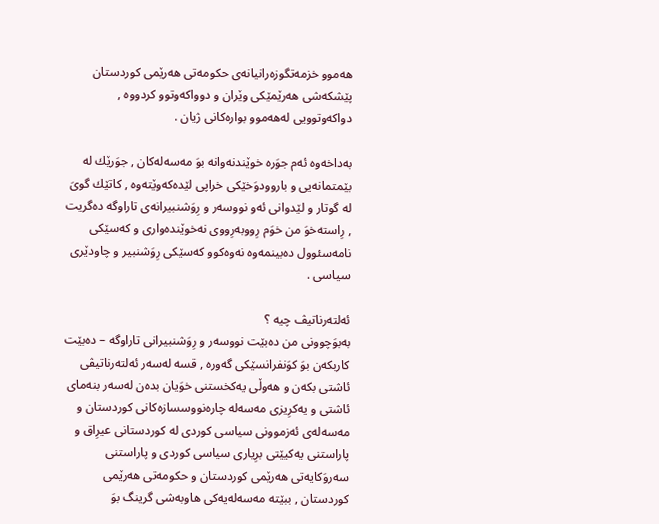هه‌موو خزمه‌تگوزه‌رانیانه‌ى حكومه‌تى هه‌رێمى كوردستان پێشكه‌شى هه‌رێمێكى وێران و دوواكه‌وتوو كردووه‌ , دواكه‌وتوویى له‌هه‌موو بواره‌كانى ژیان .

به‌داخه‌وه‌ ئه‌م جوَره‌ خوێندنه‌وانه‌ بوَ مه‌سه‌له‌كان , جوَرێك له‌ بێمتمانه‌یى و باروودوَخێكى خراپى لێده‌كه‌وێته‌وه‌ , كاتێك گوىَ له‌ گوتار و لێدوانى ئه‌و نووسه‌ر و رِوَشنبیرانه‌ى تاراوگه‌ ده‌گریت , رِاسته‌خوَ من خوَم رِووبه‌رِووى نه‌خوێنده‌وارى و كه‌سێكى نامه‌سئوول ده‌بینمه‌وه‌ نه‌وه‌كوو كه‌سێكى رِوَشنبیر و چاودێرى سیاسى .

ئه‌لته‌رناتیڤ چیه‌ ؟
به‌بوَچوونى من ده‌بێت نووسه‌ر و رِوَشنبیرانى تاراوگه‌ – ده‌بێت كاربكه‌ن بوَ كوَنفرانسێكى گه‌وره‌ , قسه‌ له‌سه‌ر ئه‌لته‌رناتیڤى ئاشتى بكه‌ن و هه‌وڵى یه‌كخستنى خوَیان بده‌ن له‌سه‌ر بنه‌ماى ئاشتى و یه‌كرِیزى مه‌سه‌له‌ چاره‌نووسسازه‌كانى كوردستان و مه‌سه‌له‌ى ئه‌زموونى سیاسی كوردى له‌ كوردستانى عیرِاق و پاراستنى یه‌كیێتى برِیارى سیاسی كوردى و پاراستنى سه‌روَكایه‌تى هه‌رێمى كوردستان و حكومه‌تى هه‌رێمى كوردستان , ببێته‌ مه‌سه‌له‌یه‌كى هاوبه‌شى گرینگ بوَ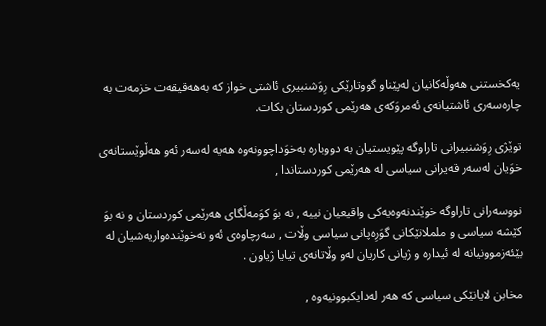یه‌كخستنى هه‌وڵه‌كانیان له‌پێناو گووتارێكى رِوَشنبیرى ئاشتى خواز كه‌ به‌هه‌قیقه‌ت خزمه‌ت به‌ چاره‌سه‌رى ئاشتیانه‌ى ئه‌مروَكه‌ى هه‌رێمى كوردستان بكات.

توێژى رِوَشنبیرانى تاراوگه‌ پێویستیان به‌ دووباره‌ به‌خوَداچوونه‌وه‌ هه‌یه‌ له‌سه‌ر ئه‌و هه‌ڵوێستانه‌ى خوَیان له‌سه‌ر قه‌یرانى سیاسی له‌ هه‌رێمى كوردستاندا ,

نووسه‌رانى تاراوگه‌ خوێندنه‌وه‌یه‌كى واقیعیان نییه‌ , نه‌ بوَ كوَمه‌ڵگاى هه‌رێمى كوردستان و نه‌ بوَ كێشه‌ سیاسی و ململانێكانى گوَرِه‌پانى سیاسی وڵات , سه‌رچاوه‌ى ئه‌و نه‌خوێنده‌واریه‌شیان له‌ بێئه‌زموونیانه‌ له‌ ئیداره‌ و ژیانى كاریان له‌و وڵاتانه‌ى تیایا ژیاون .

مخابن لایانێكى سیاسی كه‌ هه‌ر له‌دایكبوونیه‌وه‌ ,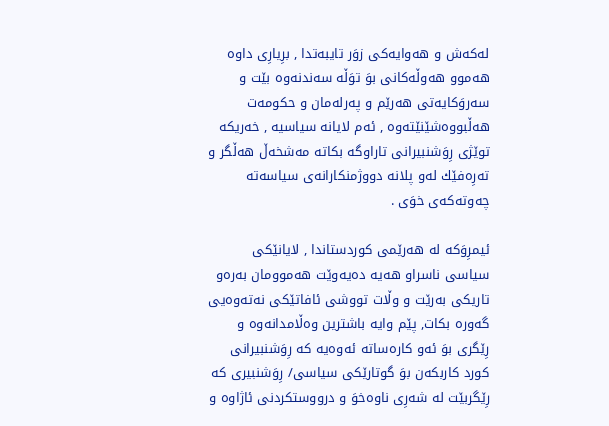له‌كه‌ش و هه‌وایه‌كى زوَر تایبه‌تدا , برِیارِى داوه‌ هه‌موو هه‌وڵه‌كانى بوَ توَڵه‌ سه‌ندنه‌وه‌ بێت و سه‌روَكایه‌تى هه‌رێم و په‌رله‌مان و حكومه‌ت هه‌ڵبووه‌شێنێته‌وه‌ , ئه‌م لایانه‌ سیاسیه‌ , خه‌ریكه‌ توێژى رِوَشنبیرانى تاراوگه‌ بكاته‌ مه‌شخه‌ڵ هه‌ڵگر و ته‌رِه‌فێك له‌و پلانه‌ دووژمنكارانه‌ى سیاسه‌ته‌ چه‌وته‌كه‌ى خوَى .

ئیمرِوَكه‌ له‌ هه‌رێمى كوردستاندا , لایانێكى سیاسی ناسراو هه‌یه‌ ده‌یه‌وێت هه‌موومان به‌ره‌و تاریكى به‌رێت و وڵات تووشى ئافاتێكى نه‌ته‌وه‌یى گه‌وره‌ بكات, پێم وایه‌ باشترین وه‌ڵامدانه‌وه‌ و رِێگرى بوَ ئه‌و كاره‌ساته‌ ئه‌وه‌یه‌ كه‌ رِوَشنبیرانى كورد كاربكه‌ن بوَ گوتارێكى سیاسی/ رِوَشنبیرى كه‌ رِێگربێت له‌ شه‌رِى ناوه‌خوَ و درووستكردنى ئاژاوه‌ و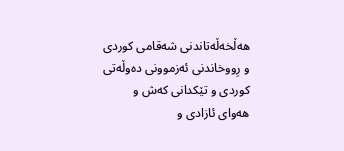هه‌ڵخه‌ڵه‌تاندنى شه‌قامى كوردى و رِووخاندنى ئه‌زموونى ده‌وڵه‌تى كوردى و تێكدانى كه‌ش و هه‌واى ئازادى و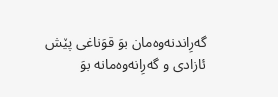گه‌رِاندنه‌وه‌مان بوَ قوَناغى پێش ئازادى و گه‌رِانه‌وه‌مانه‌ بوَ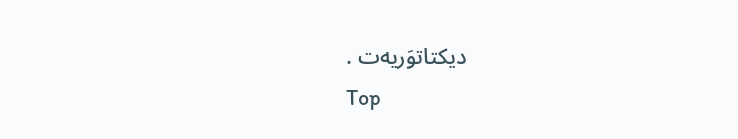دیكتاتوَریه‌ت .
Top